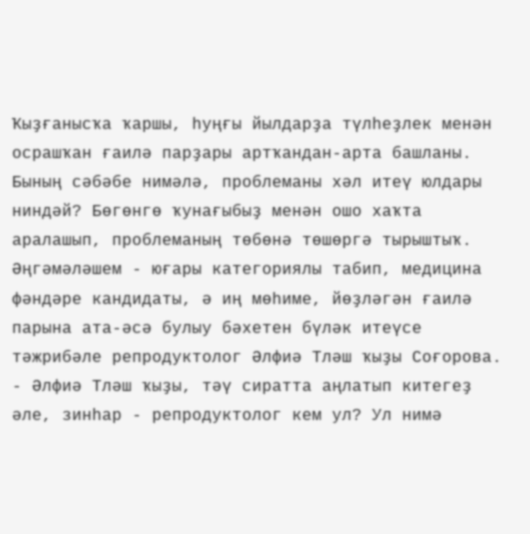Ҡыҙғанысҡа ҡаршы, һуңғы йылдарҙа түлһеҙлек менән осрашҡан ғаилә парҙары артҡандан-арта башланы. Бының сәбәбе нимәлә, проблеманы хәл итеү юлдары ниндәй? Бөгөнгө ҡунағыбыҙ менән ошо хаҡта аралашып, проблеманың төбөнә төшөргә тырыштыҡ.
Әңгәмәләшем - юғары категориялы табип, медицина фәндәре кандидаты, ә иң мөһиме, йөҙләгән ғаилә парына ата-әсә булыу бәхетен бүләк итеүсе тәжрибәле репродуктолог Әлфиә Тләш ҡыҙы Соғорова.
- Әлфиә Тләш ҡыҙы, тәү сиратта аңлатып китегеҙ әле, зинһар - репродуктолог кем ул? Ул нимә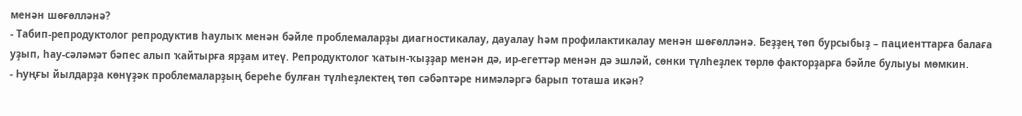менән шөғөлләнә?
- Табип-репродуктолог репродуктив һаулыҡ менән бәйле проблемаларҙы диагностикалау, дауалау һәм профилактикалау менән шөғөлләнә. Беҙҙең төп бурсыбыҙ – пациенттарға балаға уҙып, һау-сәләмәт бәпес алып ҡайтырға ярҙам итеү. Репродуктолог ҡатын-ҡыҙҙар менән дә, ир-егеттәр менән дә эшләй, сөнки түлһеҙлек төрлө факторҙарға бәйле булыуы мөмкин.
- Һуңғы йылдарҙа көнүҙәк проблемаларҙың береһе булған түлһеҙлектең төп сәбәптәре нимәләргә барып тоташа икән?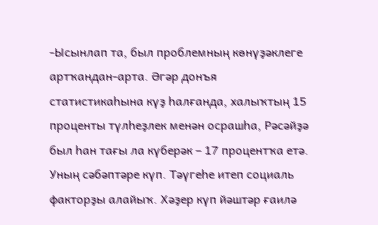-Ысынлап та, был проблемның көнүҙәклеге артҡандан-арта. Әгәр донъя статистикаһына күҙ һалғанда, халыҡтың 15 проценты түлһеҙлек менән осрашһа, Рәсәйҙә был һан тағы ла күберәк – 17 процентҡа етә. Уның сәбәптәре күп. Тәүгеһе итеп социаль факторҙы алайыҡ. Хәҙер күп йәштәр ғаилә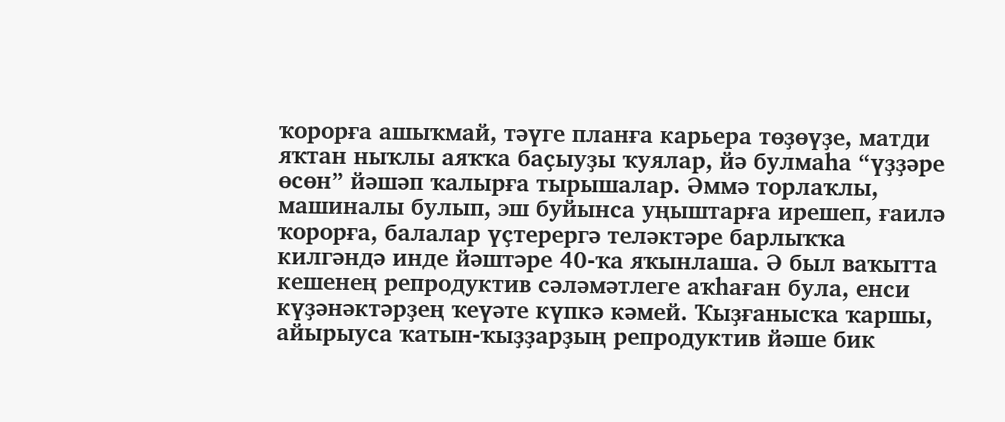ҡорорға ашыҡмай, тәүге планға карьера төҙөүҙе, матди яҡтан ныҡлы аяҡҡа баҫыуҙы ҡуялар, йә булмаһа “үҙҙәре өсөн” йәшәп ҡалырға тырышалар. Әммә торлаҡлы, машиналы булып, эш буйынса уңыштарға ирешеп, ғаилә ҡорорға, балалар үҫтерергә теләктәре барлыҡҡа килгәндә инде йәштәре 40-ҡа яҡынлаша. Ә был ваҡытта кешенең репродуктив сәләмәтлеге аҡһаған була, енси күҙәнәктәрҙең ҡеүәте күпкә кәмей. Ҡыҙғанысҡа ҡаршы, айырыуса ҡатын-ҡыҙҙарҙың репродуктив йәше бик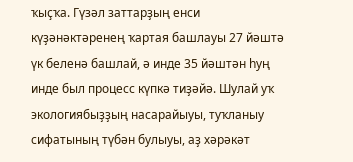ҡыҫҡа. Гүзәл заттарҙың енси күҙәнәктәренең ҡартая башлауы 27 йәштә үк беленә башлай, ә инде 35 йәштән һуң инде был процесс күпкә тиҙәйә. Шулай уҡ экологиябыҙҙың насарайыуы, туҡланыу сифатының түбән булыуы, аҙ хәрәкәт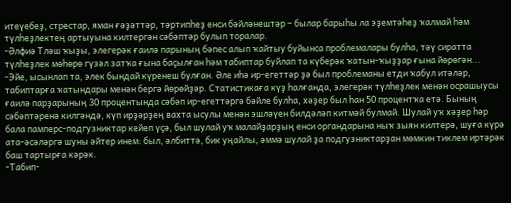итеүебеҙ, стрестар, яман ғәҙәттәр, тәртипһеҙ енси бәйләнештәр – былар барыһы ла эҙемтәһеҙ ҡалмай һәм түлһеҙлектең артыуына килтергән сәбәптәр булып торалар.
-Әлфиә Тләш ҡыҙы, элегерәк ғаилә парының бәпес алып ҡайтыу буйынса проблемалары булһа, тәү сиратта түлһеҙлек мөһөрө гүзәл затҡа ғына баҫылған һәм табиптар буйлап та күберәк ҡатын-ҡыҙҙар ғына йөрөгән...
-Эйе, ысынлап та, элек бындай күренеш булған. Әле иһә ир-егеттәр ҙә был проблеманы етди ҡабул итәләр, табиптарға ҡатындары менән бергә йөрөйҙәр. Статистикаға күҙ һалғанда, элегерәк түлһеҙлек менән осрашыусы ғаилә парҙарының 30 процентында сәбәп ир-егеттәргә бәйле булһа, хәҙер был һан 50 процентҡа етә. Бының сәбәптәренә килгәндә, күп ирҙәрҙең вахта ысулы менән эшләүен билдәләп китмәй булмай. Шулай уҡ хәҙер һәр бала памперс-подгузниктар кейеп үҫә, был шулай уҡ малайҙарҙың енси органдарына ныҡ зыян килтерә, шуға күрә ата-әсәләргә шуны әйтер инем: был, әлбиттә, бик уңайлы, әммә шулай ҙа подгузниктарҙан мөмкин тиклем иртәрәк баш тартырға кәрәк.
-Табип-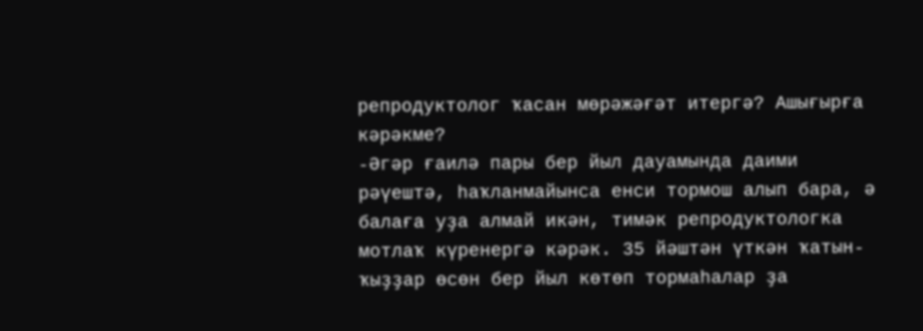репродуктолог ҡасан мөрәжәғәт итергә? Ашығырға кәрәкме?
-Әгәр ғаилә пары бер йыл дауамында даими рәүештә, һаҡланмайынса енси тормош алып бара, ә балаға уҙа алмай икән, тимәк репродуктологка мотлаҡ күренергә кәрәк. 35 йәштән үткән ҡатын-ҡыҙҙар өсөн бер йыл көтөп тормаһалар ҙа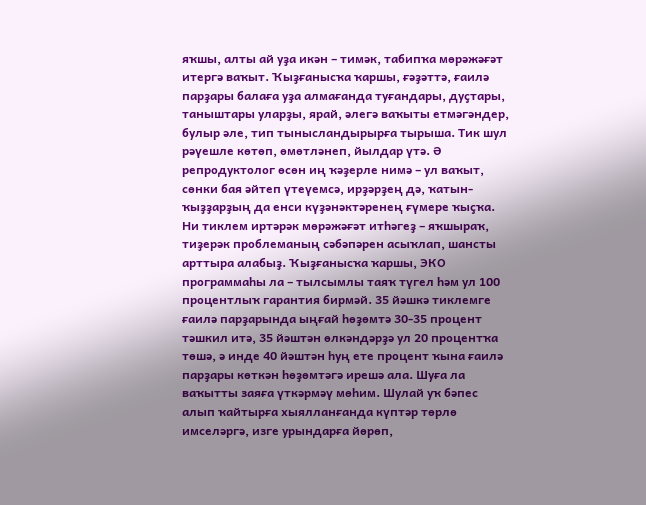яҡшы, алты ай уҙа икән – тимәк, табипҡа мөрәжәғәт итергә ваҡыт. Ҡыҙғанысҡа ҡаршы, ғәҙәттә, ғаилә парҙары балаға уҙа алмағанда туғандары, дуҫтары, таныштары уларҙы, ярай, әлегә ваҡыты етмәгәндер, булыр әле, тип тынысландырырға тырыша. Тик шул рәүешле көтөп, өмөтләнеп, йылдар үтә. Ә репродуктолог өсөн иң ҡәҙерле нимә – ул ваҡыт, сөнки бая әйтеп үтеүемсә, ирҙәрҙең дә, ҡатын-ҡыҙҙарҙың да енси күҙәнәктәренең ғүмере ҡыҫҡа. Ни тиклем иртәрәк мөрәжәғәт итһәгеҙ – яҡшыраҡ, тиҙерәк проблеманың сәбәпәрен асыҡлап, шансты арттыра алабыҙ. Ҡыҙғанысҡа ҡаршы, ЭКО программаһы ла – тылсымлы таяҡ түгел һәм ул 100 процентлыҡ гарантия бирмәй. 35 йәшкә тиклемге ғаилә парҙарында ыңғай һөҙөмтә 30-35 процент тәшкил итә, 35 йәштән өлкәндәрҙә ул 20 процентҡа төшә, ә инде 40 йәштән һуң ете процент ҡына ғаилә парҙары көткән һөҙөмтәгә ирешә ала. Шуға ла ваҡытты заяға үткәрмәү мөһим. Шулай уҡ бәпес алып ҡайтырға хыялланғанда күптәр төрлө имселәргә, изге урындарға йөрөп,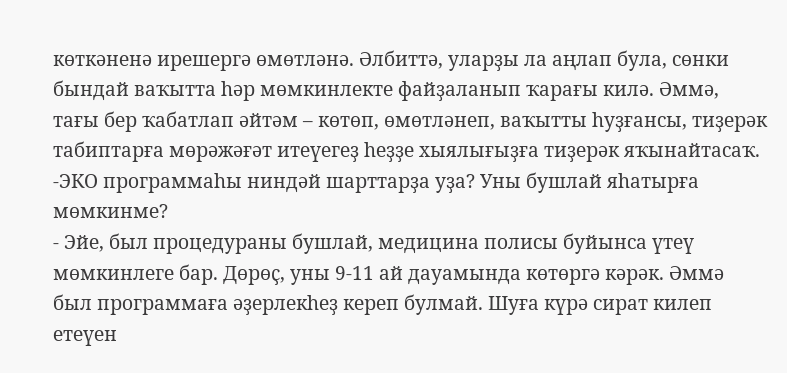көткәненә ирешергә өмөтләнә. Әлбиттә, уларҙы ла аңлап була, сөнки бындай ваҡытта һәр мөмкинлекте файҙаланып ҡарағы килә. Әммә, тағы бер ҡабатлап әйтәм – көтөп, өмөтләнеп, ваҡытты һуҙғансы, тиҙерәк табиптарға мөрәжәғәт итеүегеҙ һеҙҙе хыялығыҙға тиҙерәк яҡынайтасаҡ.
-ЭКО программаһы ниндәй шарттарҙа уҙа? Уны бушлай яһатырға мөмкинме?
- Эйе, был процедураны бушлай, медицина полисы буйынса үтеү мөмкинлеге бар. Дөрөҫ, уны 9-11 ай дауамында көтөргә кәрәк. Әммә был программаға әҙерлекһеҙ кереп булмай. Шуға күрә сират килеп етеүен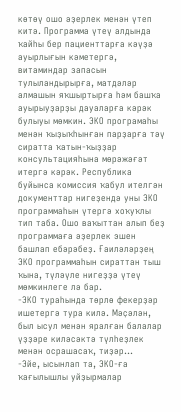көтөү ошо әҙерлек менән үтеп китә. Программа үтеү алдында ҡайһы бер пациенттарға кәүҙә ауырлығын кәметергә, витаминдар запасын тулыландырырға, матдәләр алмашын яҡшыртырға һәм башҡа ауырыуҙарҙы дауаларға кәрәк булыуы мөмкин. ЭКО програмаһы менән ҡыҙыҡһынған парҙарға тәү сиратта ҡатын-ҡыҙҙар консультацияһына мөрәжәғәт итергә кәрәк. Республика буйынса комиссия ҡабул ителгән документтар нигеҙендә уны ЭКО программаһын үтергә хоҡуҡлы тип таба. Ошо ваҡыттан алып беҙ программаға әҙерлек эшен башлап ебәрәбеҙ. Ғаиләләрҙең ЭКО программаһын сираттан тыш ҡына, түләүле нигеҙҙә үтеү мөмкинлеге лә бар.
-ЭКО тураһында төрлө фекерҙәр ишетергә тура килә. Мәҫәлән, был ысул менән яралған балалар үҙҙәре киләсәктә түлһеҙлек менән осрашасаҡ, тиҙәр...
-Эйе, ысынлап та, ЭКО-ға ҡағылышлы уйҙырмалар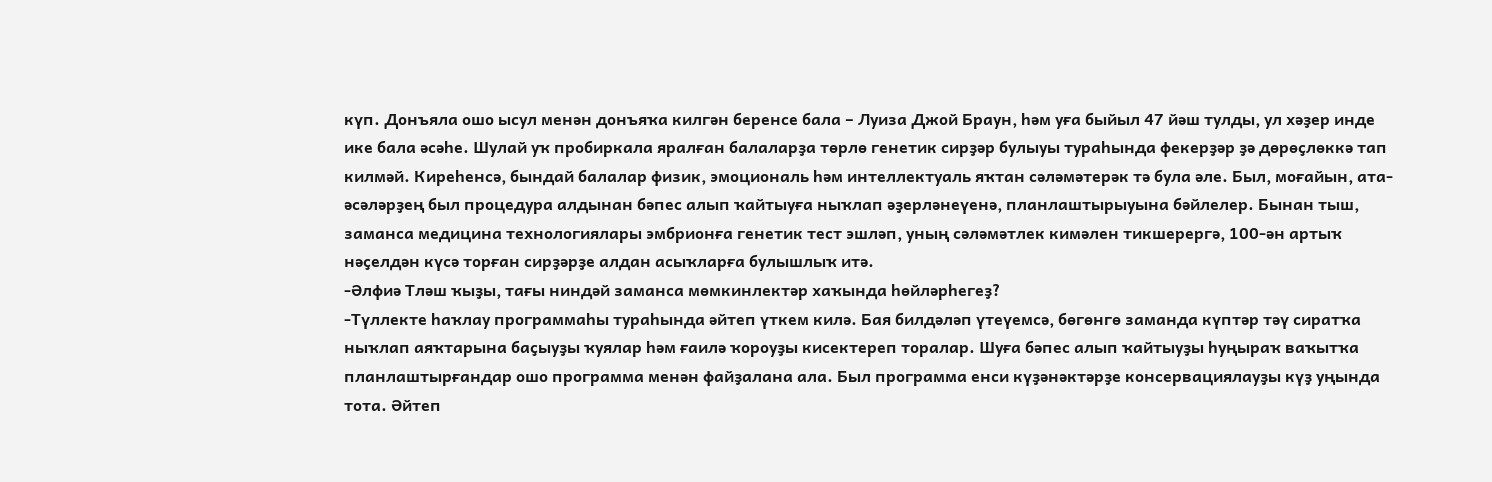күп. Донъяла ошо ысул менән донъяҡа килгән беренсе бала – Луиза Джой Браун, һәм уға быйыл 47 йәш тулды, ул хәҙер инде ике бала әсәһе. Шулай уҡ пробиркала яралған балаларҙа төрлө генетик сирҙәр булыуы тураһында фекерҙәр ҙә дөрөҫлөккә тап килмәй. Киреһенсә, бындай балалар физик, эмоциональ һәм интеллектуаль яҡтан сәләмәтерәк тә була әле. Был, моғайын, ата-әсәләрҙең был процедура алдынан бәпес алып ҡайтыуға ныҡлап әҙерләнеүенә, планлаштырыуына бәйлелер. Бынан тыш, заманса медицина технологиялары эмбрионға генетик тест эшләп, уның сәләмәтлек кимәлен тикшерергә, 100-ән артыҡ нәҫелдән күсә торған сирҙәрҙе алдан асыҡларға булышлыҡ итә.
-Әлфиә Тләш ҡыҙы, тағы ниндәй заманса мөмкинлектәр хаҡында һөйләрһегеҙ?
-Түллекте һаҡлау программаһы тураһында әйтеп үткем килә. Бая билдәләп үтеүемсә, бөгөнгө заманда күптәр тәү сиратҡа ныҡлап аяҡтарына баҫыуҙы ҡуялар һәм ғаилә ҡороуҙы кисектереп торалар. Шуға бәпес алып ҡайтыуҙы һуңыраҡ ваҡытҡа планлаштырғандар ошо программа менән файҙалана ала. Был программа енси күҙәнәктәрҙе консервациялауҙы күҙ уңында тота. Әйтеп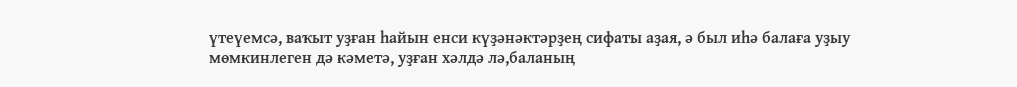үтеүемсә, ваҡыт уҙған һайын енси күҙәнәктәрҙең сифаты аҙая, ә был иһә балаға уҙыу мөмкинлеген дә кәметә, уҙған хәлдә лә,баланың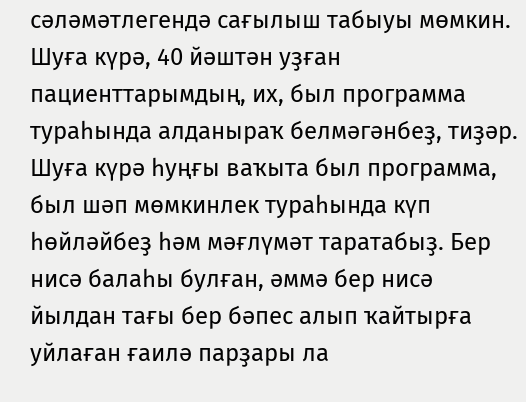сәләмәтлегендә сағылыш табыуы мөмкин. Шуға күрә, 40 йәштән уҙған пациенттарымдың, их, был программа тураһында алданыраҡ белмәгәнбеҙ, тиҙәр. Шуға күрә һуңғы ваҡыта был программа, был шәп мөмкинлек тураһында күп һөйләйбеҙ һәм мәғлүмәт таратабыҙ. Бер нисә балаһы булған, әммә бер нисә йылдан тағы бер бәпес алып ҡайтырға уйлаған ғаилә парҙары ла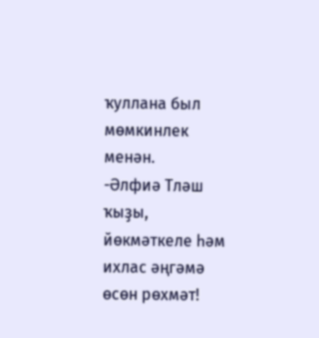ҡуллана был мөмкинлек менән.
-Әлфиә Тләш ҡыҙы, йөкмәткеле һәм ихлас әңгәмә өсөн рөхмәт!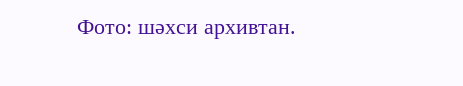Фото: шәхси архивтан.